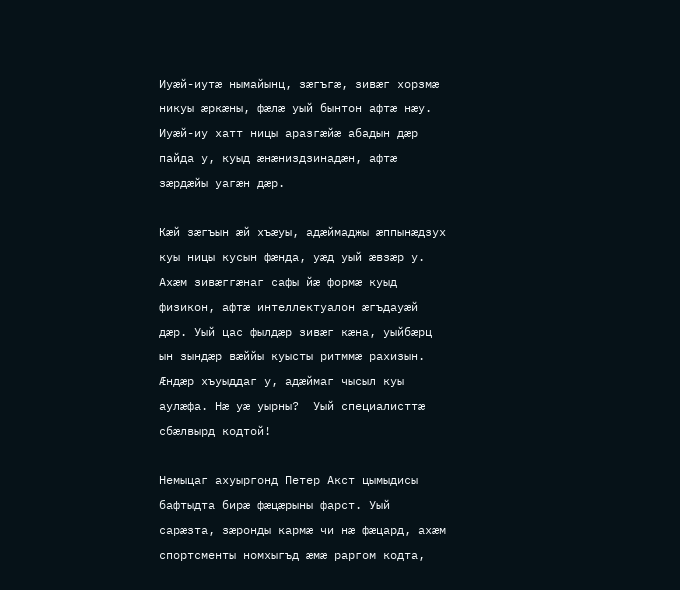Иуæй-иутæ нымайынц, зæгъгæ, зивæг хорзмæ никуы æркæны, фæлæ уый бынтон афтæ нæу. Иуæй-иу хатт ницы аразгæйæ абадын дæр пайда у, куыд æнæниздзинадæн, афтæ зæрдæйы уагæн дæр.

Кæй зæгъын æй хъæуы, адæймаджы æппынæдзух куы ницы кусын фæнда, уæд уый æвзæр у. Ахæм зивæггæнаг сафы йæ формæ куыд физикон, афтæ интеллектуалон æгъдауæй дæр. Уый цас фылдæр зивæг кæна, уыйбæрц ын зындæр вæййы куысты ритммæ рахизын. Æндæр хъуыддаг у, адæймаг чысыл куы аулæфа. Нæ уæ уырны?  Уый специалисттæ сбæлвырд кодтой!

Немыцаг ахуыргонд Петер Акст цымыдисы бафтыдта бирæ фæцæрыны фарст. Уый сарæзта, зæронды кармæ чи нæ фæцард, ахæм спортсменты номхыгъд æмæ раргом кодта,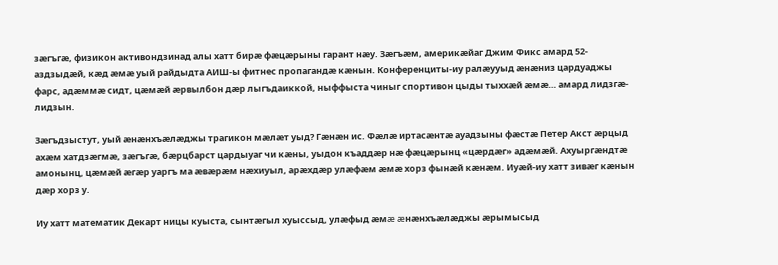зæгъгæ, физикон активондзинад алы хатт бирæ фæцæрыны гарант нæу. Зæгъæм, америкæйаг Джим Фикс амард 52-аздзыдæй, кæд æмæ уый райдыдта АИШ-ы фитнес пропагандæ кæнын. Конференциты-иу ралæууыд æнæниз цардуаджы фарс, адæммæ сидт, цæмæй æрвылбон дæр лыгъдаиккой, ныффыста чиныг спортивон цыды тыххæй æмæ… амард лидзгæ-лидзын.

Зæгъдзыстут, уый æнæнхъæлæджы трагикон мæлæт уыд? Гæнæн ис. Фæлæ иртасæнтæ ауадзыны фæстæ Петер Акст æрцыд ахæм хатдзæгмæ, зæгъгæ, бæрцбарст цардыуаг чи кæны, уыдон къаддæр нæ фæцæрынц «цæрдæг» адæмæй. Ахуыргæндтæ амонынц, цæмæй æгæр уаргъ ма æвæрæм нæхиуыл, арæхдæр улæфæм æмæ хорз фынæй кæнæм. Иуæй-иу хатт зивæг кæнын дæр хорз у.

Иу хатт математик Декарт ницы куыста, сынтæгыл хуыссыд, улæфыд æмæ æнæнхъæлæджы æрымысыд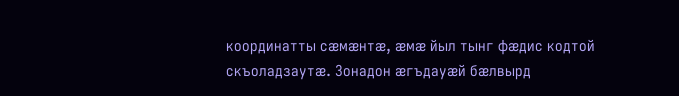координатты сæмæнтæ, æмæ йыл тынг фæдис кодтой скъоладзаутæ. Зонадон æгъдауæй бæлвырд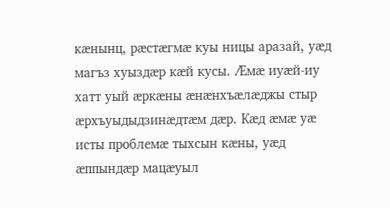кæнынц, рæстæгмæ куы ницы аразай, уæд магъз хуыздæр кæй кусы. Æмæ иуæй-иу хатт уый æркæны æнæнхъæлæджы стыр æрхъуыдыдзинæдтæм дæр. Кæд æмæ уæ исты проблемæ тыхсын кæны, уæд æппындæр мацæуыл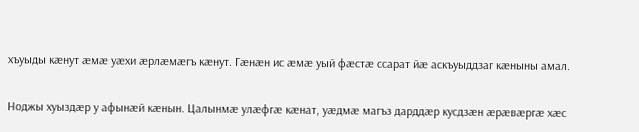хъуыды кæнут æмæ уæхи æрлæмæгъ кæнут. Гæнæн ис æмæ уый фæстæ ссарат йæ аскъуыддзаг кæныны амал.

Ноджы хуыздæр у афынæй кæнын. Цалынмæ улæфгæ кæнат, уæдмæ магъз дарддæр кусдзæн æрæвæргæ хæс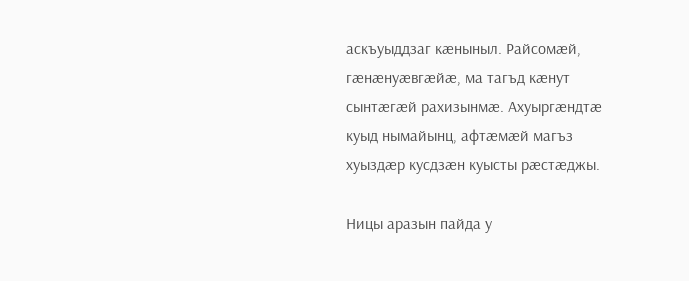аскъуыддзаг кæныныл. Райсомæй, гæнæнуæвгæйæ, ма тагъд кæнут сынтæгæй рахизынмæ. Ахуыргæндтæ куыд нымайынц, афтæмæй магъз хуыздæр кусдзæн куысты рæстæджы.

Ницы аразын пайда у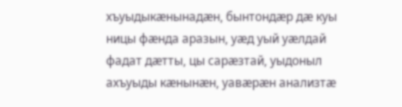хъуыдыкæнынадæн, бынтондæр дæ куы ницы фæнда аразын, уæд уый уæлдай фадат дæтты, цы сарæзтай, уыдоныл ахъуыды кæнынæн, уавæрæн анализтæ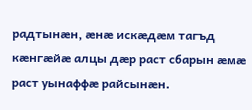радтынæн, æнæ искæдæм тагъд кæнгæйæ алцы дæр раст сбарын æмæ раст уынаффæ райсынæн.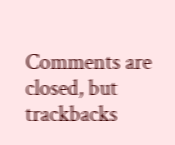Comments are closed, but trackbacks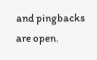and pingbacks are open.